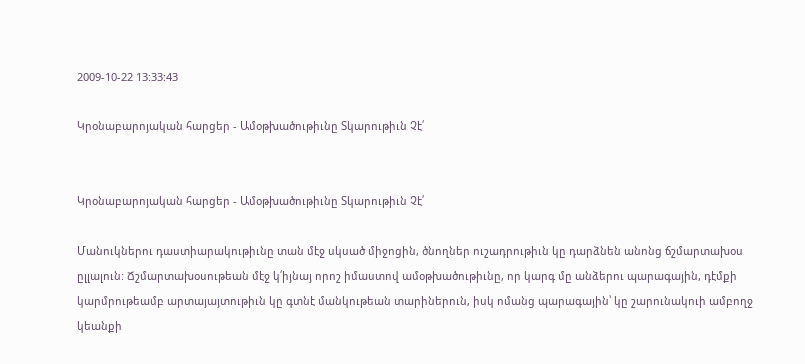2009-10-22 13:33:43

Կրօնաբարոյական հարցեր - Ամօթխածութիւնը Տկարութիւն Չէ՛


Կրօնաբարոյական հարցեր - Ամօթխածութիւնը Տկարութիւն Չէ՛

Մանուկներու դաստիարակութիւնը տան մէջ սկսած միջոցին, ծնողներ ուշադրութիւն կը դարձնեն անոնց ճշմարտախօս ըլլալուն: Ճշմարտախօսութեան մէջ կ՛իյնայ որոշ իմաստով ամօթխածութիւնը, որ կարգ մը անձերու պարագային, դէմքի կարմրութեամբ արտայայտութիւն կը գտնէ մանկութեան տարիներուն, իսկ ոմանց պարագային՝ կը շարունակուի ամբողջ կեանքի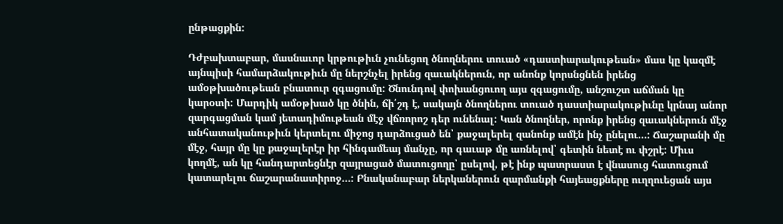ընթացքին:

Դժբախտաբար, մասնաւոր կրթութիւն չունեցող ծնողներու տուած «դաստիարակութեան» մաս կը կազմէ այնպիսի համարձակութիւն մը ներշնչել իրենց զաւակներուն, որ անոնք կորսնցնեն իրենց ամօթխածութեան բնատուր զգացումը: Ծնունդով փոխանցուող այս զգացումը, անշուշտ աճման կը կարօտի: Մարդիկ ամօթխած կը ծնին, ճի՛շդ է, սակայն ծնողներու տուած դաստիարակութիւնը կրնայ անոր զարգացման կամ յետադիմութեան մէջ վճռորոշ դեր ունենալ: Կան ծնողներ, որոնք իրենց զաւակներուն մէջ անհատականութիւն կերտելու միջոց դարձուցած են՝ քաջալերել զանոնք ամէն ինչ ընելու…: Ճաշարանի մը մէջ, հայր մը կը քաջալերէր իր հինգամեայ մանչը, որ գաւաթ մը առնելով՝ գետին նետէ ու փշրէ: Միւս կողմէ, ան կը հանդարտեցնէր զայրացած մատուցողը՝ ըսելով, թէ ինք պատրաստ է վնասուց հատուցում կատարելու ճաշարանատիրոջ…: Բնականաբար ներկաներուն զարմանքի հայեացքները ուղղուեցան այս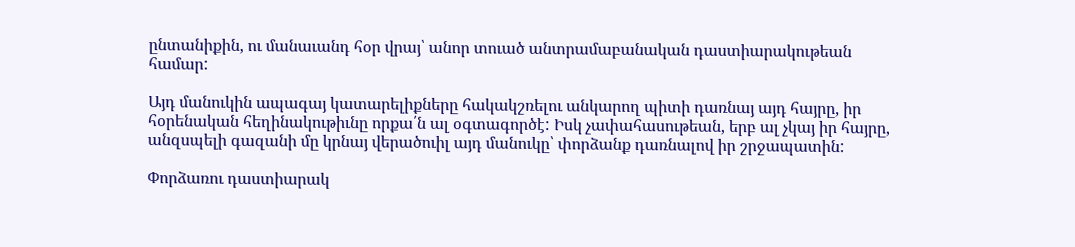ընտանիքին, ու մանաւանդ հօր վրայ՝ անոր տուած անտրամաբանական դաստիարակութեան համար:

Այդ մանուկին ապագայ կատարելիքները հակակշռելու անկարող պիտի դառնայ այդ հայրը, իր հօրենական հեղինակութիւնը որքա՛ն ալ օգտագործէ: Իսկ չափահասութեան, երբ ալ չկայ իր հայրը, անզսպելի գազանի մը կրնայ վերածուիլ այդ մանուկը՝ փորձանք դառնալով իր շրջապատին:

Փորձառու դաստիարակ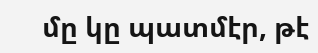մը կը պատմէր, թէ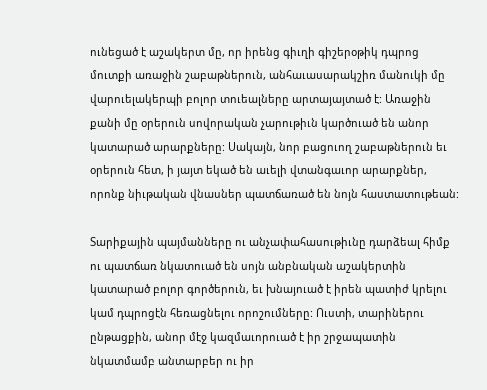ունեցած է աշակերտ մը, որ իրենց գիւղի գիշերօթիկ դպրոց մուտքի առաջին շաբաթներուն, անհաւասարակշիռ մանուկի մը վարուելակերպի բոլոր տուեալները արտայայտած է: Առաջին քանի մը օրերուն սովորական չարութիւն կարծուած են անոր կատարած արարքները: Սակայն, նոր բացուող շաբաթներուն եւ օրերուն հետ, ի յայտ եկած են աւելի վտանգաւոր արարքներ, որոնք նիւթական վնասներ պատճառած են նոյն հաստատութեան:

Տարիքային պայմանները ու անչափահասութիւնը դարձեալ հիմք ու պատճառ նկատուած են սոյն անբնական աշակերտին կատարած բոլոր գործերուն, եւ խնայուած է իրեն պատիժ կրելու կամ դպրոցէն հեռացնելու որոշումները: Ուստի, տարիներու ընթացքին, անոր մէջ կազմաւորուած է իր շրջապատին նկատմամբ անտարբեր ու իր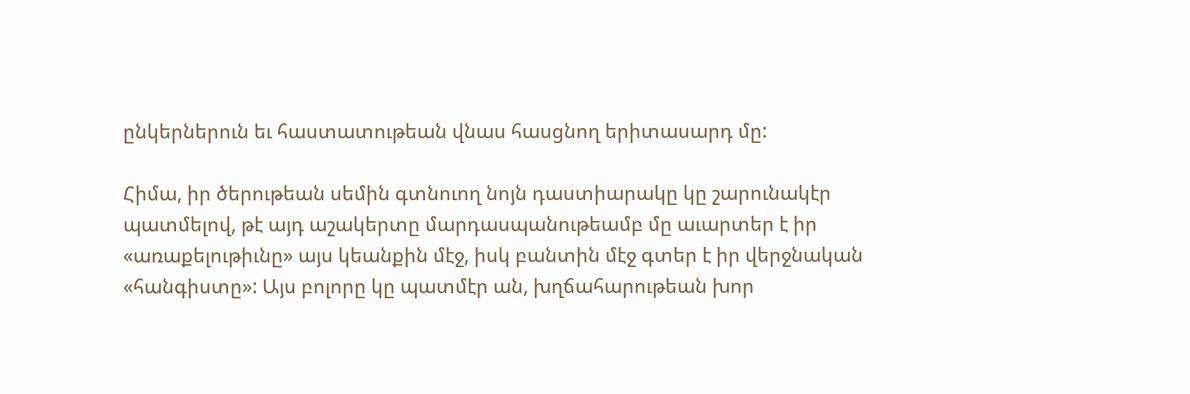ընկերներուն եւ հաստատութեան վնաս հասցնող երիտասարդ մը:

Հիմա, իր ծերութեան սեմին գտնուող նոյն դաստիարակը կը շարունակէր պատմելով, թէ այդ աշակերտը մարդասպանութեամբ մը աւարտեր է իր «առաքելութիւնը» այս կեանքին մէջ, իսկ բանտին մէջ գտեր է իր վերջնական «հանգիստը»: Այս բոլորը կը պատմէր ան, խղճահարութեան խոր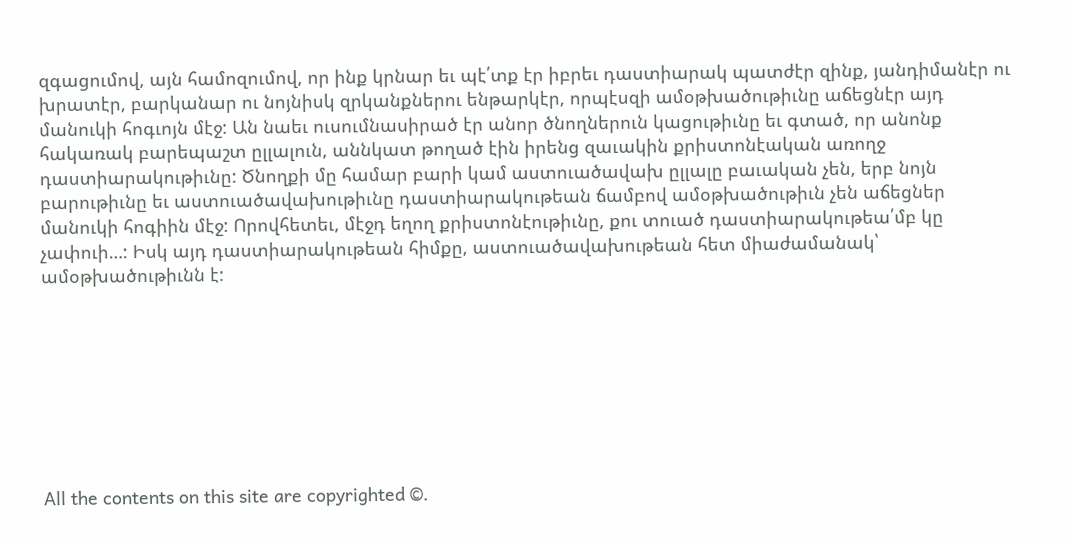զգացումով, այն համոզումով, որ ինք կրնար եւ պէ՛տք էր իբրեւ դաստիարակ պատժէր զինք, յանդիմանէր ու խրատէր, բարկանար ու նոյնիսկ զրկանքներու ենթարկէր, որպէսզի ամօթխածութիւնը աճեցնէր այդ մանուկի հոգւոյն մէջ: Ան նաեւ ուսումնասիրած էր անոր ծնողներուն կացութիւնը եւ գտած, որ անոնք հակառակ բարեպաշտ ըլլալուն, աննկատ թողած էին իրենց զաւակին քրիստոնէական առողջ դաստիարակութիւնը: Ծնողքի մը համար բարի կամ աստուածավախ ըլլալը բաւական չեն, երբ նոյն բարութիւնը եւ աստուածավախութիւնը դաստիարակութեան ճամբով ամօթխածութիւն չեն աճեցներ մանուկի հոգիին մէջ: Որովհետեւ, մէջդ եղող քրիստոնէութիւնը, քու տուած դաստիարակութեա՛մբ կը չափուի…: Իսկ այդ դաստիարակութեան հիմքը, աստուածավախութեան հետ միաժամանակ՝ ամօթխածութիւնն է:








All the contents on this site are copyrighted ©.